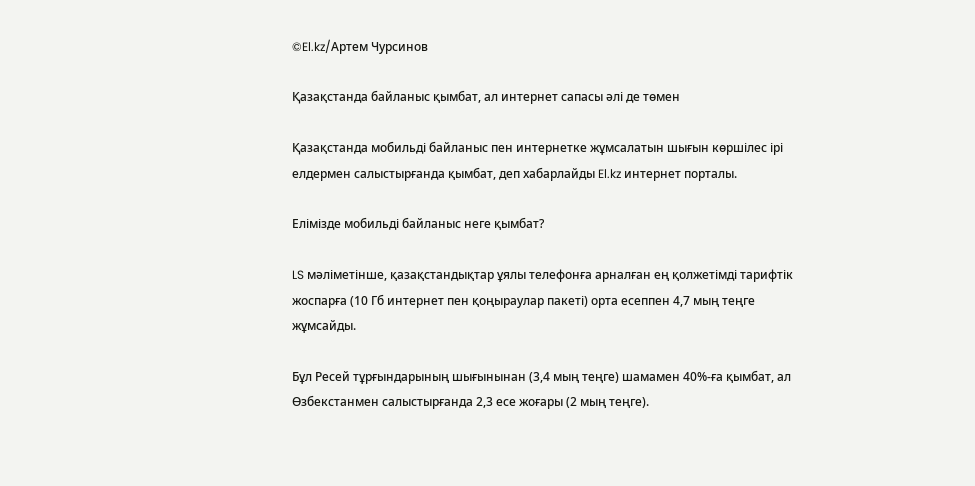©El.kz/Артем Чурсинов

Қазақстанда байланыс қымбат, ал интернет сапасы әлі де төмен

Қазақстанда мобильді байланыс пен интернетке жұмсалатын шығын көршілес ірі елдермен салыстырғанда қымбат, деп хабарлайды El.kz интернет порталы.

Елімізде мобильді байланыс неге қымбат?

LS мәліметінше, қазақстандықтар ұялы телефонға арналған ең қолжетімді тарифтік жоспарға (10 Гб интернет пен қоңыраулар пакеті) орта есеппен 4,7 мың теңге жұмсайды.

Бұл Ресей тұрғындарының шығынынан (3,4 мың теңге) шамамен 40%-ға қымбат, ал Өзбекстанмен салыстырғанда 2,3 есе жоғары (2 мың теңге).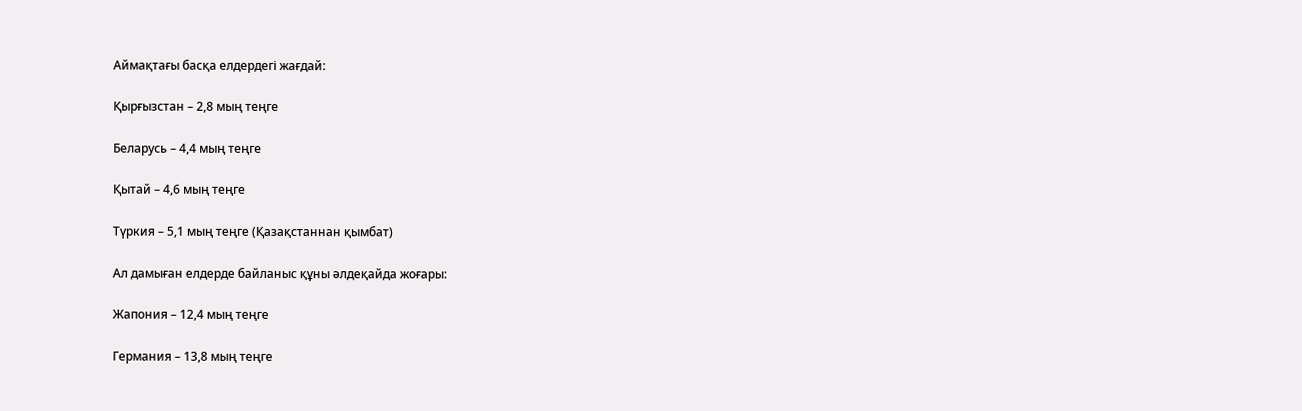Аймақтағы басқа елдердегі жағдай:

Қырғызстан – 2,8 мың теңге

Беларусь – 4,4 мың теңге

Қытай – 4,6 мың теңге

Түркия – 5,1 мың теңге (Қазақстаннан қымбат)

Ал дамыған елдерде байланыс құны әлдеқайда жоғары:

Жапония – 12,4 мың теңге

Германия – 13,8 мың теңге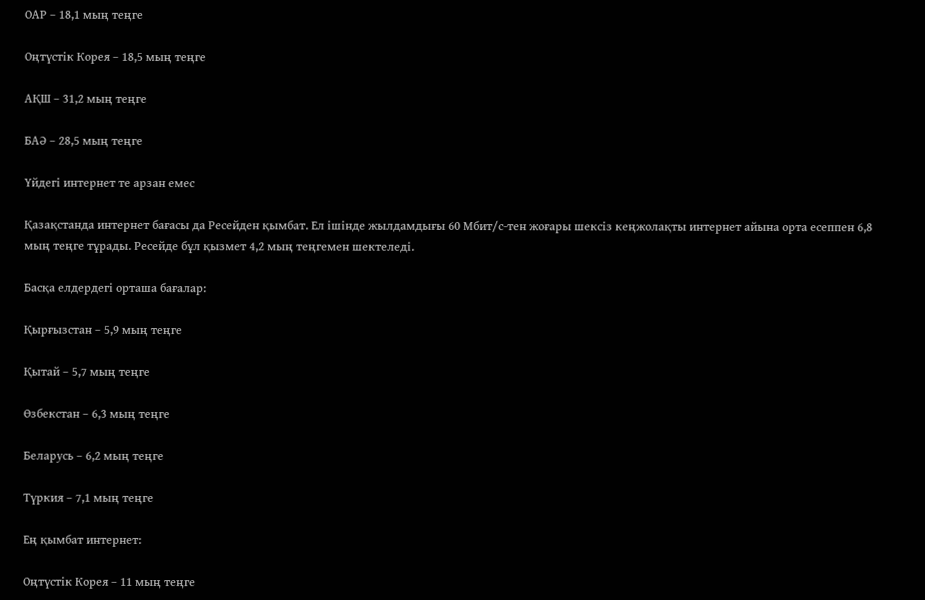ОАР – 18,1 мың теңге

Оңтүстік Корея – 18,5 мың теңге

АҚШ – 31,2 мың теңге

БАӘ – 28,5 мың теңге

Үйдегі интернет те арзан емес

Қазақстанда интернет бағасы да Ресейден қымбат. Ел ішінде жылдамдығы 60 Мбит/с-тен жоғары шексіз кеңжолақты интернет айына орта есеппен 6,8 мың теңге тұрады. Ресейде бұл қызмет 4,2 мың теңгемен шектеледі.

Басқа елдердегі орташа бағалар:

Қырғызстан – 5,9 мың теңге

Қытай – 5,7 мың теңге

Өзбекстан – 6,3 мың теңге

Беларусь – 6,2 мың теңге

Түркия – 7,1 мың теңге

Ең қымбат интернет:

Оңтүстік Корея – 11 мың теңге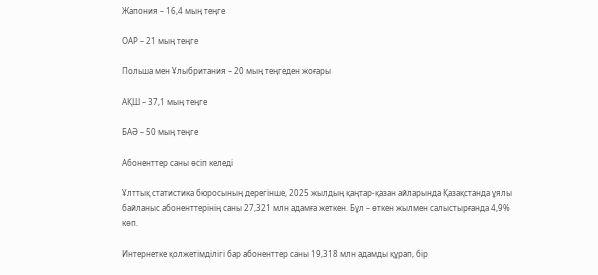Жапония – 16,4 мың теңге

ОАР – 21 мың теңге

Польша мен Ұлыбритания – 20 мың теңгеден жоғары

АҚШ – 37,1 мың теңге

БАӘ – 50 мың теңге

Абоненттер саны өсіп келеді

Ұлттық статистика бюросының дерегінше, 2025 жылдың қаңтар-қазан айларында Қазақстанда ұялы байланыс абоненттерінің саны 27,321 млн адамға жеткен. Бұл – өткен жылмен салыстырғанда 4,9% көп.

Интернетке қолжетімділігі бар абоненттер саны 19,318 млн адамды құрап, бір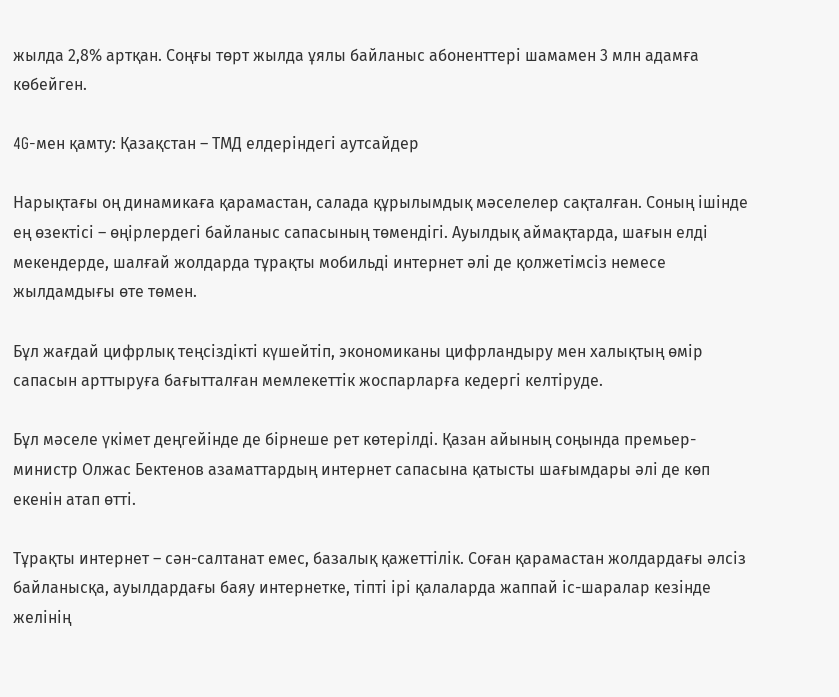жылда 2,8% артқан. Соңғы төрт жылда ұялы байланыс абоненттері шамамен 3 млн адамға көбейген.

4G-мен қамту: Қазақстан – ТМД елдеріндегі аутсайдер

Нарықтағы оң динамикаға қарамастан, салада құрылымдық мәселелер сақталған. Соның ішінде ең өзектісі – өңірлердегі байланыс сапасының төмендігі. Ауылдық аймақтарда, шағын елді мекендерде, шалғай жолдарда тұрақты мобильді интернет әлі де қолжетімсіз немесе жылдамдығы өте төмен.

Бұл жағдай цифрлық теңсіздікті күшейтіп, экономиканы цифрландыру мен халықтың өмір сапасын арттыруға бағытталған мемлекеттік жоспарларға кедергі келтіруде.

Бұл мәселе үкімет деңгейінде де бірнеше рет көтерілді. Қазан айының соңында премьер-министр Олжас Бектенов азаматтардың интернет сапасына қатысты шағымдары әлі де көп екенін атап өтті.

Тұрақты интернет – сән-салтанат емес, базалық қажеттілік. Соған қарамастан жолдардағы әлсіз байланысқа, ауылдардағы баяу интернетке, тіпті ірі қалаларда жаппай іс-шаралар кезінде желінің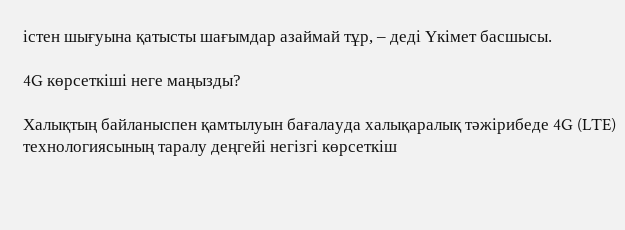істен шығуына қатысты шағымдар азаймай тұр, – деді Үкімет басшысы.

4G көрсеткіші неге маңызды?

Халықтың байланыспен қамтылуын бағалауда халықаралық тәжірибеде 4G (LTE) технологиясының таралу деңгейі негізгі көрсеткіш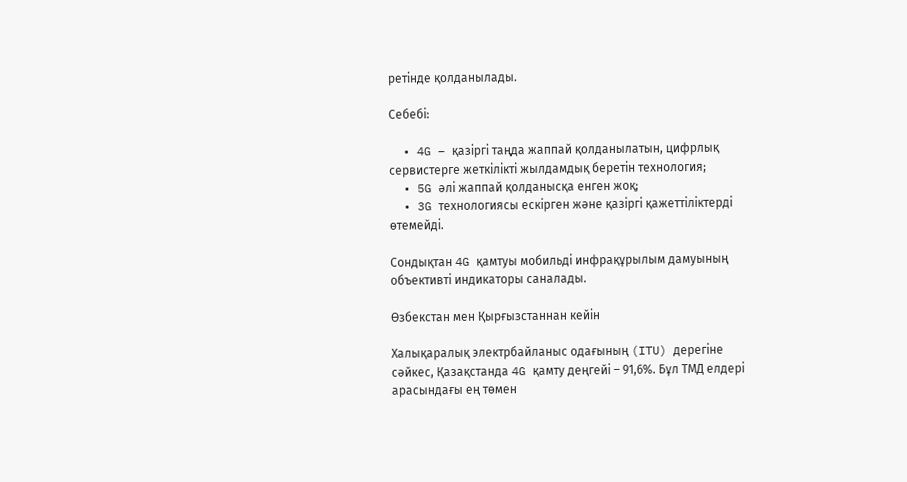ретінде қолданылады.

Себебі:

  • 4G – қазіргі таңда жаппай қолданылатын, цифрлық сервистерге жеткілікті жылдамдық беретін технология;
  • 5G әлі жаппай қолданысқа енген жоқ;
  • 3G технологиясы ескірген және қазіргі қажеттіліктерді өтемейді.

Сондықтан 4G қамтуы мобильді инфрақұрылым дамуының объективті индикаторы саналады.

Өзбекстан мен Қырғызстаннан кейін

Халықаралық электрбайланыс одағының (ITU) дерегіне сәйкес, Қазақстанда 4G қамту деңгейі – 91,6%. Бұл ТМД елдері арасындағы ең төмен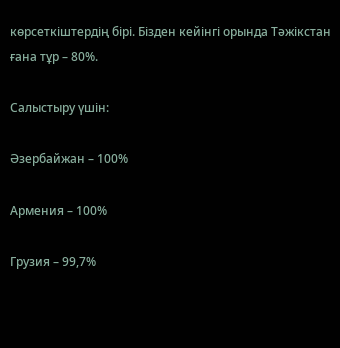көрсеткіштердің бірі. Бізден кейінгі орында Тәжікстан ғана тұр – 80%.

Салыстыру үшін:

Әзербайжан – 100%

Армения – 100%

Грузия – 99,7%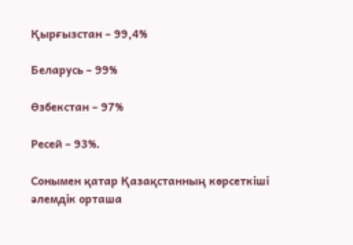Қырғызстан – 99,4%

Беларусь – 99%

Өзбекстан – 97%

Ресей – 93%.

Сонымен қатар Қазақстанның көрсеткіші әлемдік орташа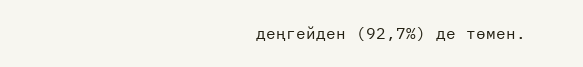деңгейден (92,7%) де төмен.